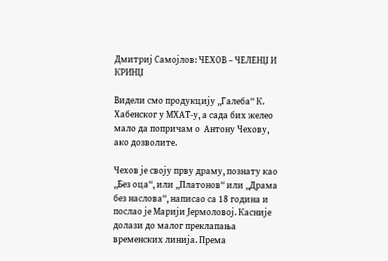Дмитриј Самојлов: ЧЕХОВ – ЧЕЛЕНЏ И КРИНЏ

Видели смо продукцију „Галеба“ К. Хабенског у МХАТ-у, а сада бих желео мало да попричам о  Антону Чехову, ако дозволите.

Чехов је своју прву драму, познату као „Без оца“, или „Платонов“ или „Драма без наслова“, написао са 18 година и послао је Марији Јермоловој. Касније долази до малог преклапања временских линија. Према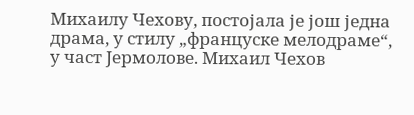Михаилу Чехову, постојала је још једна драма, у стилу „француске мелодраме“, у част Јермолове. Михаил Чехов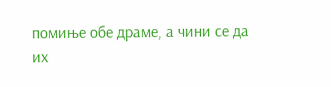помиње обе драме, а чини се да их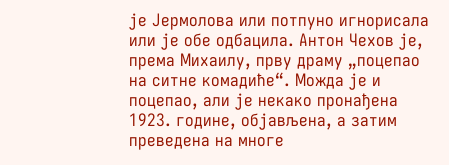је Јермолова или потпуно игнорисала или је обе одбацила. Антон Чехов је, према Михаилу, прву драму „поцепао на ситне комадиће“. Можда је и поцепао, али је некако пронађена 1923. године, објављена, а затим преведена на многе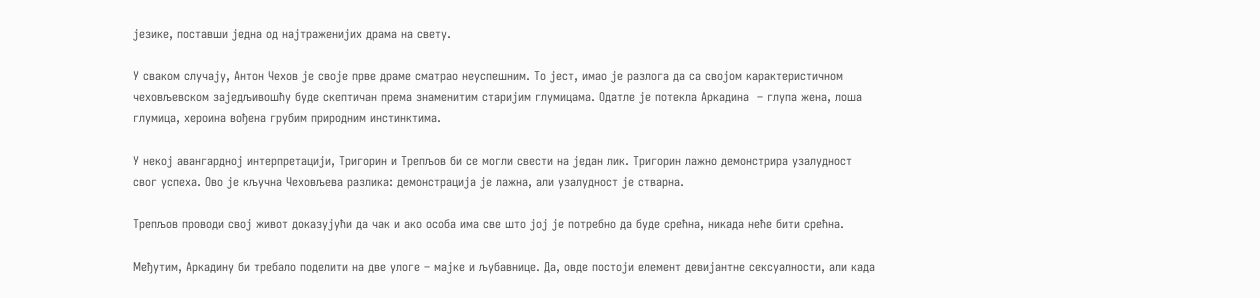језике, поставши једна од најтраженијих драма на свету.

У сваком случају, Антон Чехов је своје прве драме сматрао неуспешним. То јест, имао је разлога да са својом карактеристичном чеховљевском заједљивошћу буде скептичан према знаменитим старијим глумицама. Одатле је потекла Аркадина  – глупа жена, лоша глумица, хероина вођена грубим природним инстинктима.

У некој авангардној интерпретацији, Тригорин и Трепљов би се могли свести на један лик. Тригорин лажно демонстрира узалудност свог успеха. Ово је кључна Чеховљева разлика: демонстрација је лажна, али узалудност је стварна.

Трепљов проводи свој живот доказујући да чак и ако особа има све што јој је потребно да буде срећна, никада неће бити срећна.

Међутим, Аркадину би требало поделити на две улоге – мајке и љубавнице. Да, овде постоји елемент девијантне сексуалности, али када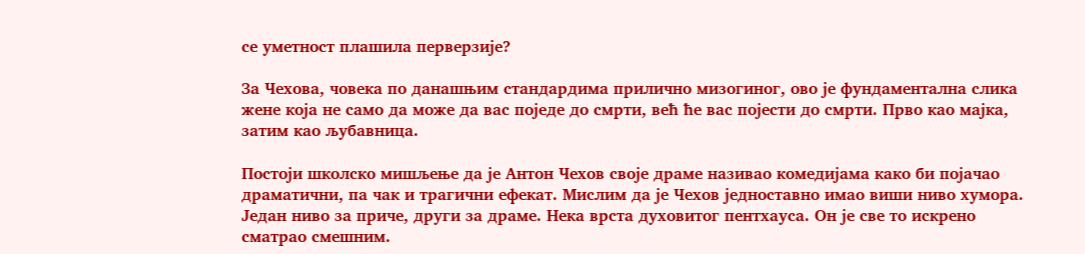се уметност плашила перверзије?

За Чехова, човека по данашњим стандардима прилично мизогиног, ово је фундаментална слика жене која не само да може да вас поједе до смрти, већ ће вас појести до смрти. Прво као мајка, затим као љубавница.

Постоји школско мишљење да је Антон Чехов своје драме називао комедијама како би појачао драматични, па чак и трагични ефекат. Мислим да је Чехов једноставно имао виши ниво хумора. Један ниво за приче, други за драме. Нека врста духовитог пентхауса. Он је све то искрено сматрао смешним.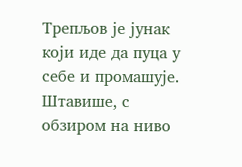Трепљов је јунак који иде да пуца у себе и промашује. Штавише, с обзиром на ниво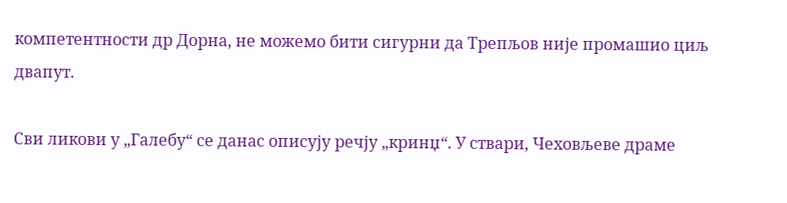компетентности др Дорна, не можемо бити сигурни да Трепљов није промашио циљ двапут.

Сви ликови у „Галебу“ се данас описују речју „кринџ“. У ствари, Чеховљеве драме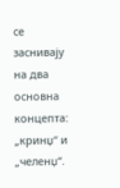се заснивају на два основна концепта: „кринџ“ и „челенџ“.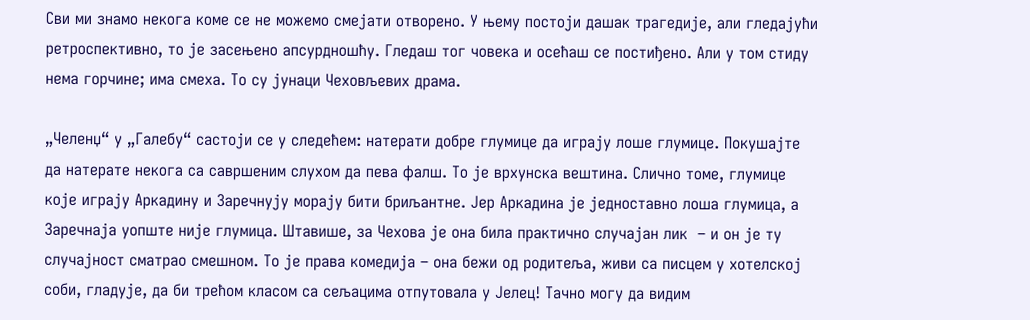Сви ми знамо некога коме се не можемо смејати отворено. У њему постоји дашак трагедије, али гледајући ретроспективно, то је засењено апсурдношћу. Гледаш тог човека и осећаш се постиђено. Али у том стиду нема горчине; има смеха. То су јунаци Чеховљевих драма.

„Челенџ“ у „Галебу“ састоји се у следећем: натерати добре глумице да играју лоше глумице. Покушајте да натерате некога са савршеним слухом да пева фалш. То је врхунска вештина. Слично томе, глумице које играју Аркадину и Заречнују морају бити бриљантне. Јер Аркадина је једноставно лоша глумица, а Заречнаја уопште није глумица. Штавише, за Чехова је она била практично случајан лик  – и он је ту случајност сматрао смешном. То је права комедија – она бежи од родитеља, живи са писцем у хотелској соби, гладује, да би трећом класом са сељацима отпутовала у Јелец! Тачно могу да видим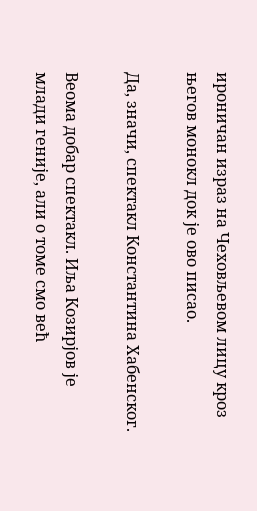ироничан израз на Чеховљевом лицу кроз његов монокл док је ово писао.

Да, значи, спектакл Константина Хабенског.

Веома добар спектакл. Иља Козирјов је млади геније, али о томе смо већ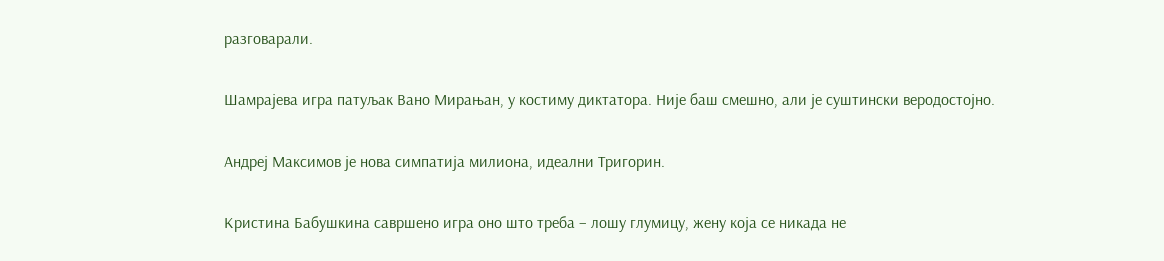разговарали.

Шамрајева игра патуљак Вано Мирањан, у костиму диктатора. Није баш смешно, али је суштински веродостојно.

Андреј Максимов је нова симпатија милиона, идеални Тригорин.

Кристина Бабушкина савршено игра оно што треба – лошу глумицу, жену која се никада не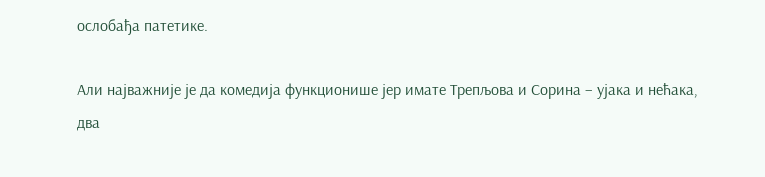ослобађа патетике.

Али најважније је да комедија функционише јер имате Трепљова и Сорина – ујака и нећака, два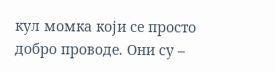кул момка који се просто добро проводе. Они су –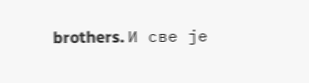brothers. И све је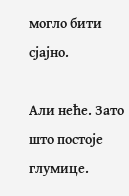могло бити сјајно.

Али неће. Зато што постоје глумице.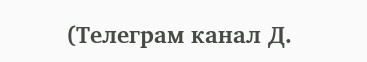(Телеграм канал Д.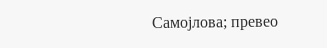Самојлова; превео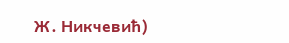Ж. Никчевић)